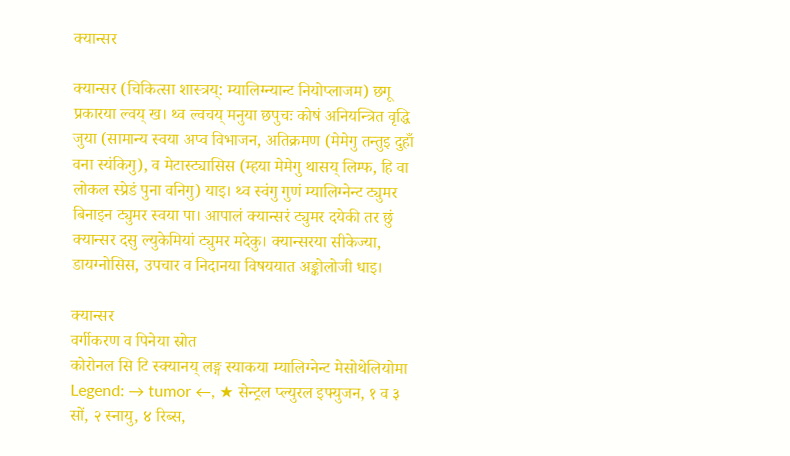क्यान्सर

क्यान्सर (चिकित्सा शास्त्रय्: म्यालिग्न्यान्ट नियोप्लाजम) छगू प्रकारया ल्वय् ख। थ्व ल्वचय् मनुया छपुचः कोषं अनियन्त्रित वृद्धि जुया (सामान्य स्वया अप्व विभाजन, अतिक्रमण (मेमेगु तन्तुइ दुहाँ वना स्यंकिगु), व मेटास्ट्यासिस (म्हया मेमेगु थासय् लिम्फ, हि वा लोकल स्प्रेडं पुना वनिगु) याइ। थ्व स्वंगु गुणं म्यालिग्नेन्ट ट्युमर बिनाइन ट्युमर स्वया पा। आपालं क्यान्सरं ट्युमर दयेकी तर छुं क्यान्सर दसु ल्युकेमियां ट्युमर मदेकु। क्यान्सरया सीकेज्या, डायग्नोसिस, उपचार व निदानया विषययात अङ्कोलोजी धाइ।

क्यान्सर
वर्गीकरण व पिनेया स्रोत
कोरोनल सि टि स्क्यानय् लङ्ग स्याकया म्यालिग्नेन्ट मेसोथेलियोमा
Legend: → tumor ←, ★ सेन्ट्रल प्ल्युरल इफ्युजन, १ व ३ सों, २ स्नायु, ४ रिब्स,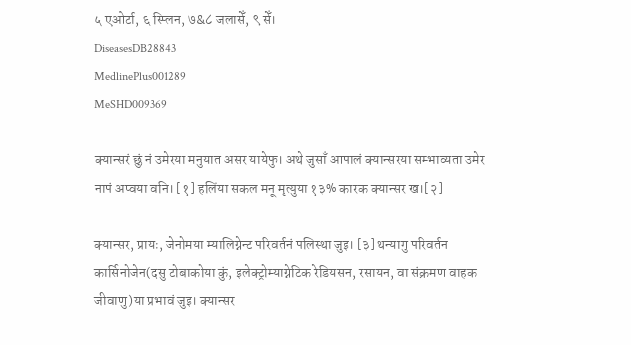५ एओर्टा, ६ स्प्लिन, ७&८ जलासेँ, ९ सेँ।
DiseasesDB28843
MedlinePlus001289
MeSHD009369

क्यान्सरं छुं नं उमेरया मनुयात असर यायेफु। अथे जुसाँ आपालं क्यान्सरया सम्भाव्यता उमेर नापं अप्वया वनि। [१] हलिंया सकल मनू मृत्युया १३% कारक क्यान्सर ख।[२]

क्यान्सर, प्रायः, जेनोमया म्यालिग्नेन्ट परिवर्तनं पलिस्था जुइ। [३] थन्यागु परिवर्तन कार्सिनोजेन(दसु टोबाकोया कुं, इलेक्ट्रोम्याग्नेटिक रेडियसन, रसायन, वा संक्रमण वाहक जीवाणु)या प्रभावं जुइ। क्यान्सर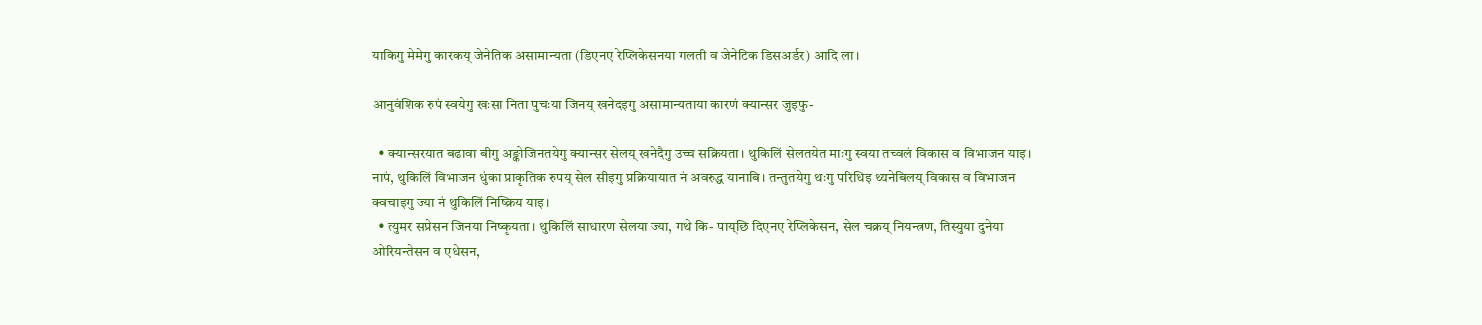याकिगु मेमेगु कारकय् जेनेतिक असामान्यता (डिएनए रेप्लिकेसनया गलती व जेनेटिक डिसअर्डर) आदि ला।

आनुवंशिक रुपं स्वयेगु खःसा निता पुचःया जिनय् खनेदइगु असामान्यताया कारणं क्यान्सर जुइफु-

  • क्यान्सरयात बढावा बीगु अङ्कोजिनतयेगु क्यान्सर सेलय् खनेदैगु उच्च सक्रियता। थुकिलिं सेलतयेत माःगु स्वया तच्वलं विकास व विभाजन याइ। नापं, थुकिलिं विभाजन धुंका प्राकृतिक रुपय् सेल सीइगु प्रक्रियायात नं अवरुद्ध यानाबि। तन्तुतयेगु थःगु परिधिइ थ्यनेबिलय् विकास व विभाजन क्वचाइगु ज्या नं थुकिलिं निष्क्रिय याइ।
  • त्युमर सप्रेसन जिनया निष्कृयता। थुकिलिं साधारण सेलया ज्या, गथे कि- पाय्‌छि दिएनए रेप्लिकेसन, सेल चक्रय् नियन्त्रण, तिस्युया दुनेया ओरियन्तेसन व एधेसन,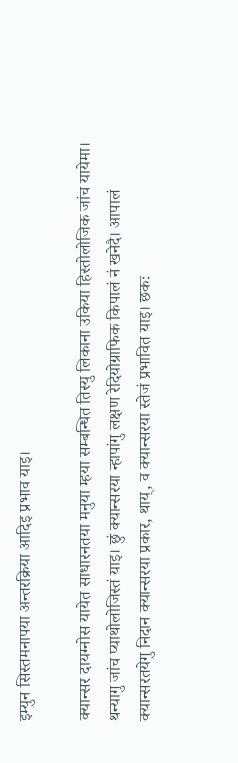इम्युन सिस्तमनापया अन्तरक्रिया आदिइ प्रभाव याइ।

क्यान्सर दायग्नोस यायेत साधारनतया मनुया म्हया सम्बन्धित तिस्यु लिकाना उकिया हिस्तोलोजिक जांच यायेमा। थन्यागु जांच प्याथोलोजिस्तं याइ। छुं क्यान्सरया न्हापांगु लक्षण रेदियोग्राफिक किपालं नं खनेदै। आपालं क्यान्सरतयेगु निदान क्यान्सरया प्रकार, थाय्, व क्यान्सरया स्तेजं प्रभावित याइ। छकः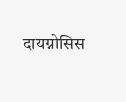दायग्नोसिस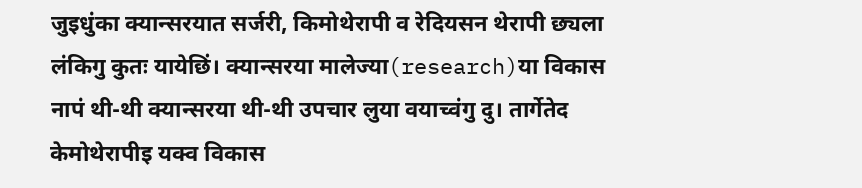जुइधुंका क्यान्सरयात सर्जरी, किमोथेरापी व रेदियसन थेरापी छ्यला लंकिगु कुतः यायेछिं। क्यान्सरया मालेज्या(research)या विकास नापं थी-थी क्यान्सरया थी-थी उपचार लुया वयाच्वंगु दु। तार्गेतेद केमोथेरापीइ यक्व विकास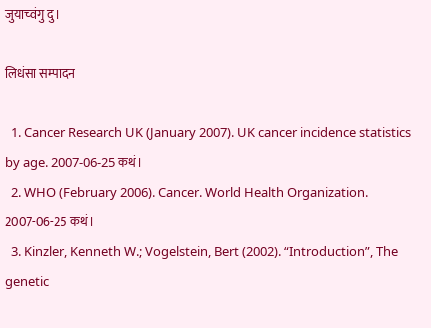जुयाच्वंगु दु।

लिधंसा सम्पादन

  1. Cancer Research UK (January 2007). UK cancer incidence statistics by age. 2007-06-25 कथं।
  2. WHO (February 2006). Cancer. World Health Organization. 2007-06-25 कथं।
  3. Kinzler, Kenneth W.; Vogelstein, Bert (2002). “Introduction”, The genetic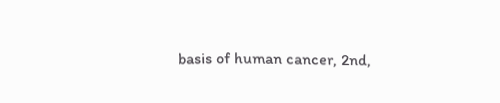basis of human cancer, 2nd,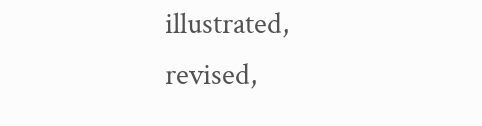illustrated, revised,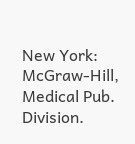New York: McGraw-Hill, Medical Pub. Division.